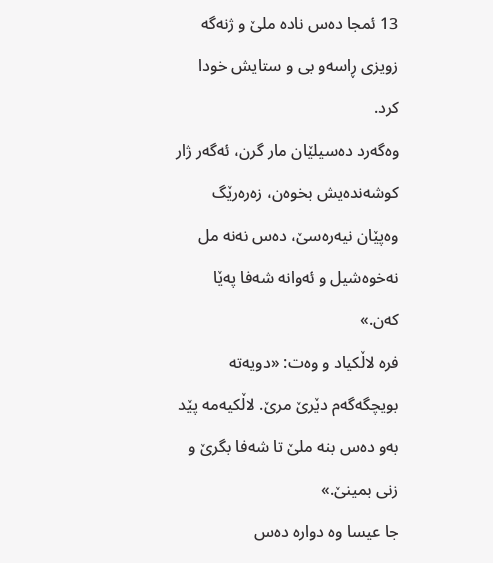13 ئمجا دەس ناده ملێ و ژنەگه زویزی ڕاسەو بی و ستایش خودا کرد.
وەگەرد دەسیلێان مار گرن، ئەگەر ژار کوشەندەیش بخوەن، زەرەرێگ وەپێان نیەرەسێ، دەس نەنه مل نەخوەشیل و ئەوانه شەفا پەێا کەن.»
فره لاڵکیاد و وەت: «دویەته بویچگەگەم دێرێ مرێ. لاڵکیەمه پێد بەو دەس بنه ملێ تا شەفا بگرێ و زنی بمینێ.»
جا عیسا وه دواره دەس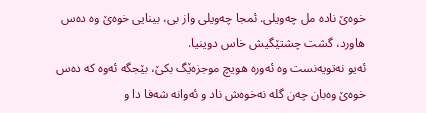خوەێ ناده مل چەویلی. ئمجا چەويلی واز بی، بینایی خوەێ وه دەس هاورد، گشت چشتێگیش خاس دوینیا.
ئەیو نەتویەنست وه ئەوره هویچ موجزەێگ بکێ، بێجگه ئەوه که دەس خوەێ وەبان چەن گله نەخوەش ناد و ئەوانه شەفا دا و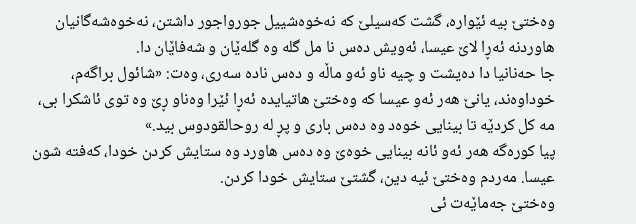وەختێ بیه ئێواره، گشت کەسیلێ که نەخوەشییل جورواجور داشتن، نەخوەشەگانیان هاوردنه ئەڕا لاێ عیسا، ئەویش دەس نا مل گله وه گلەێان و شەفاێان دا.
جا حەنانیا دا دەیشت و چیه ناو ئەو ماڵه و دەس ناده سەری، وەت: «شائول براگەم، خوداوەند، یانێ هەر ئەو عیسا که وەختێ هاتیایده ئەڕا ئێرا وەناو ڕێ وه توی ئاشکرا بی، مه کل کردێه تا بینایی خوەد وه دەس باری و پڕ له روحالقودوس بید.»
پیا کورەگه هەر ئەو ئانه بینایی خوەێ وه دەس هاورد وه ستایش کردن خودا، کەفته شون عیسا. مەردم وەختێ ئیه دین، گشتێ ستایش خودا کردن.
وەختێ جەماێەت ئی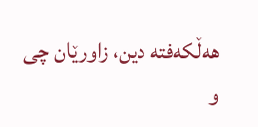هەڵکەفته دین، زاورێان چی و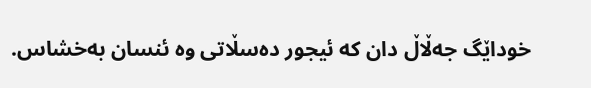خوداێگ جەڵاڵ دان که ئیجور دەسڵاتی وه ئنسان بەخشاس.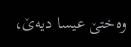وەختێ عیسا دیەێ،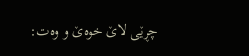چڕێی لاێ خوەێ و وەت: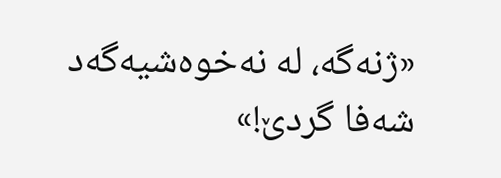«ژنەگه، له نەخوەشیەگەد شەفا گردێ!»